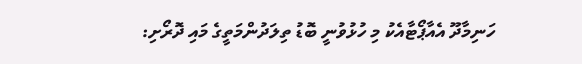ހަނިމާދޫ އެއާޕޯޓާއެކު މި ހުޅުވުނީ ބޮޑު ތިލަދުންމަތީގެ މައި ދޮރޯށި: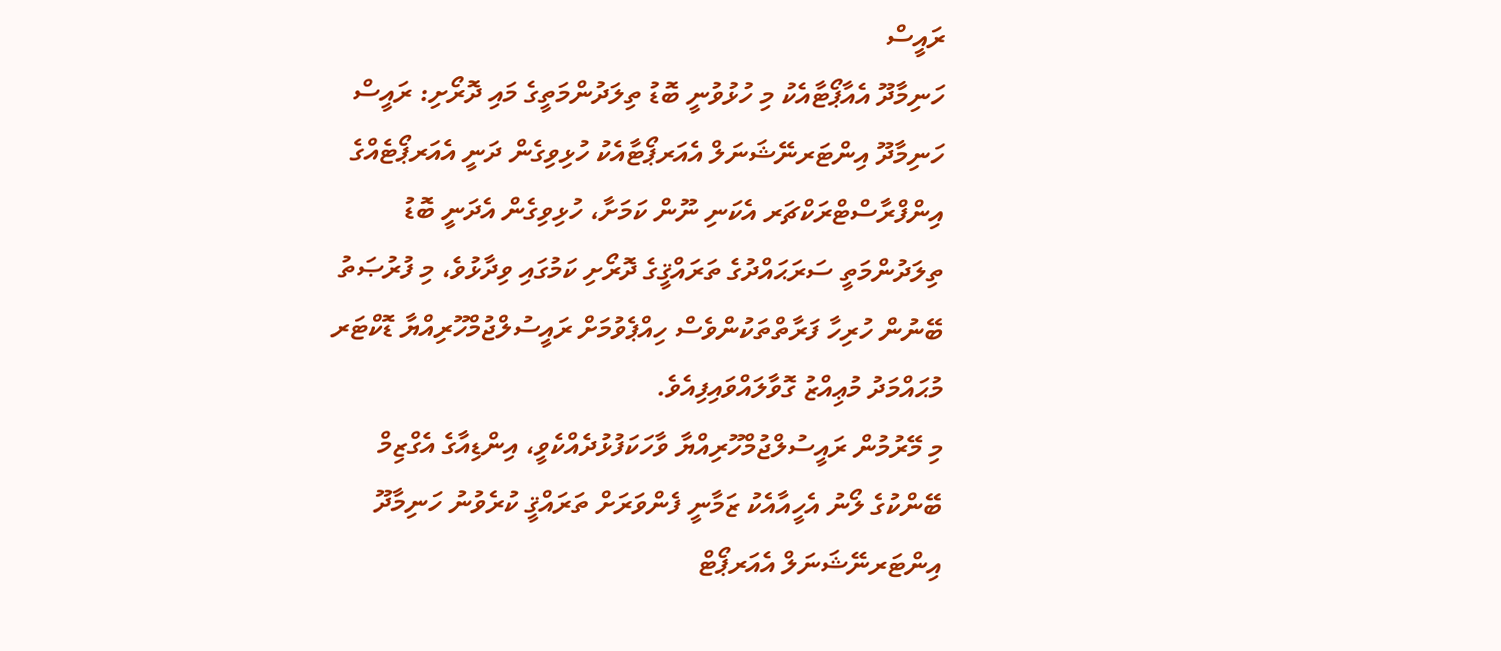ރައީސް
ހަނިމާދޫ އެއާޕޯޓާއެކު މި ހުޅުވުނީ ބޮޑު ތިލަދުންމަތީގެ މައި ދޮރޯށި: ރައީސް
ހަނިމާދޫ އިންޓަރނޭޝަނަލް އެއަރޕޯޓާއެކު ހުޅިވިގެން ދަނީ އެއަރޕޯޓެއްގެ އިންފްރާސްޓްރަކްޗަރ އެކަނި ނޫން ކަމަށާ، ހުޅިވިގެން އެދަނީ ބޮޑު ތިލަދުންމަތީ ސަރަޙައްދުގެ ތަރައްޤީގެ ދޮރޯށި ކަމުގައި ވިދާޅުވެ، މި ފުރުޞަތު ބޭނުން ހުރިހާ ފަރާތްތަކުންވެސް ހިއްޕެވުމަށް ރައީސުލްޖުމްހޫރިއްޔާ ޑޮކްޓަރ މުޙައްމަދު މުޢިއްޒު ގޮވާލައްވައިފިއެވެ.
މި މޭރުމުން ރައީސުލްޖުމްހޫރިއްޔާ ވާހަކަފުޅުދެއްކެވީ، އިންޑިއާގެ އެގްޒިމް ބޭންކުގެ ލޯނު އެހީއާއެކު ޒަމާނީ ފެންވަރަށް ތަރައްޤީ ކުރެވުނު ހަނިމާދޫ އިންޓަރނޭޝަނަލް އެއަރޕޯޓް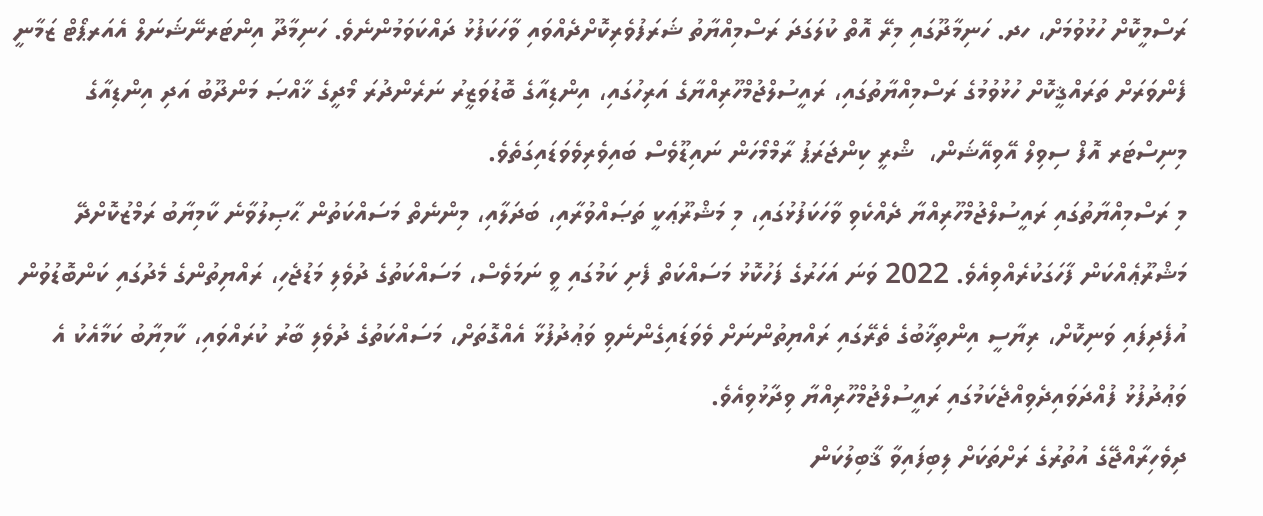ރަސްމީކޮށް ހުޅުވުމަށް، ހދ. ހަނިމާދޫގައި މިރޭ އޮތް ކުލަގަދަ ރަސްމިއްޔާތު ޝަރަފުވެރިކޮށްދެއްވައި ވާހަކަފުޅު ދައްކަވަމުންނެވެ. ހަނިމާދޫ އިންޓަރނޭޝަނަލް އެއަރޕޯޓް ޒަމާނީ ފެންވަރަށް ތަރައްޤީކޮށް ހުޅުވުމުގެ ރަސްމިއްޔާތުގައި، ރައީސުލްޖުމްހޫރިއްޔާގެ އަރިހުގައި، އިންޑިއާގެ ބޮޑުވަޒީރު ނަރެންދުރަ މޯދީގެ ޚާއްޞަ މަންދޫބު އަދި އިންޑިއާގެ މިނިސްޓަރ އޮފް ސިވިލް އޭވިއޭޝަން،  ޝްރީ ކިންޖަރަޕު ރާމްމޯހަން ނައިޑޫވެސް ބައިވެރިވެވަޑައިގަތެވެ.
މި ރަސްމިއްޔާތުގައި ރައީސުލްޖުމްހޫރިއްޔާ ދެއްކެވި ވާހަކަފުޅުގައި، މި މަޝްރޫޢަކީ ތަޞައްވުރާއި، ބަދަލާއި، މިންނެތް މަސައްކަތުން ޙާޞިލުވާނެ ކާމިޔާބު ރަމްޒުކޮށްދޭ މަޝްރޫޢެއްކަން ފާހަގަކުރެއްވިއެވެ. 2022 ވަނަ އަހަރުގެ ފަހުކޮޅު މަސައްކަތް ފެށި ކަމުގައި ވީ ނަމަވެސް، މަސައްކަތުގެ ދުވެލި މަޑުޖެހި، ރައްޔިތުންގެ މެދުގައި ކަންބޮޑުވުން އުފެދިފައި ވަނިކޮށް، ރިޔާސީ އިންތިޚާބުގެ ތެރޭގައި ރައްޔިތުންނަށް ވެވަޑައިގެންނެވި ވަޢުދުފުޅާ އެއްގޮތަށް، މަސައްކަތުގެ ދުވެލި ބާރު ކުރައްވައި، ކާމިޔާބު ކަމާއެކު އެ ވަޢުދުފުޅު ފުއްދަވައިދެވިއްޖެކަމުގައި ރައީސުލްޖުމްހޫރިއްޔާ ވިދާޅުވިއެވެ.
ދިވެހިރާއްޖޭގެ އުތުރުގެ ރަށްތަކަށް ލިބިފައިވާ ޤާބިލުކަން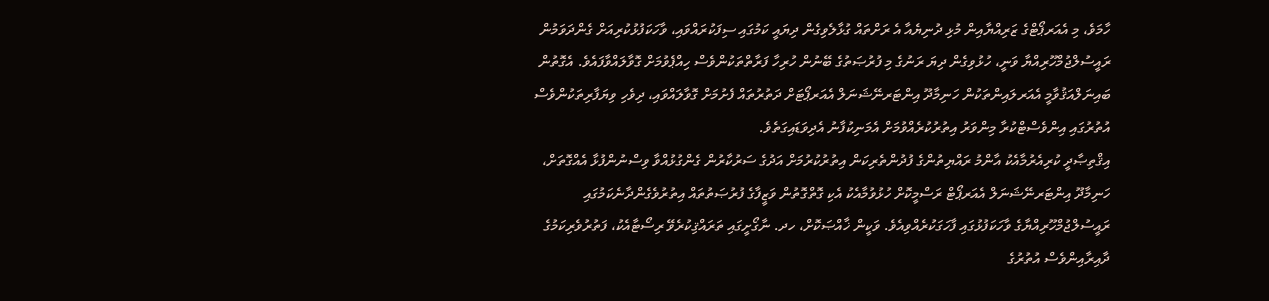ހާމަވެ، މި އެއަރޕޯޓްގެ ޒަރިއްޔާއިން މުޅި ދުނިޔެއާ އެ ރަށްތައް ގުޅާލެވިގެން ދިޔައީ ކަމުގައި ސިފަކުރައްވައި، ވާހަކަފުޅުކުރިއަށް ގެންދަވަމުން ރައީސުލްޖުމްހޫރިއްޔާ ވަނީ، ހުޅުވިގެން ދިޔަ ރަނުގެ މި ފުރުޞަތުގެ ބޭނުން ހުރިހާ ފަރާތްތަކުންވެސް ހިއްޕެވުމަށް ގޮވާލައްވާފައެވެ. އެގޮތުން ބައިނަލްއަޤުވާމީ އެއަރލައިންތަކުން ހަނިމާދޫ އިންޓަރނޭޝަނަލް އެއަރޕޯޓަށް ދަތުރުތައް ފެށުމަށް ގޮވާލައްވައި، ދިވެހި ވިޔަފާރިތަކުންވެސް އުތުރުގައި އިންވެސްޓްކުރާ މިންވަރު އިތުރުކުރެއްވުމަށް އެމަނިކުފާނު އެދިވަޑައިގަތެވެ.
އިޤްތިޞާދީ ކުރިއެރުމާއެކު އާންމު ރައްޔިތުންގެ ފުދުންތެރިކަން އިތުރުކުރުމަށް އަދުގެ ސަރުކާރުން ގެންގުޅުއްވާ ވިސްނުންފުޅާ އެއްގޮތަށް، ހަނިމާދޫ އިންޓަރނޭޝަނަލް އެއަރޕޯޓް ރަސްމީކޮށް ހުޅުވުމާއެކު އެކި ގޮތްގޮތުން ވަޒީފާގެ ފުރުޞަތުތައް އިތުރުވެގެންދާނެކަމުގައި ރައީސުލްޖުމްހޫރިއްޔާގެ ވާހަކަފުޅުގައި ފާހަގަކުރެއްވިއެވެ. ވަކީން ޚާއްޞަކޮށް، ހދ. ނާގޯށީގައި ތަރައްޤިކުރެވޭ ރިސޯޓާއެކު، ފަތުރުވެރިކަމުގެ ދާއިރާއިންވެސް އުތުރުގެ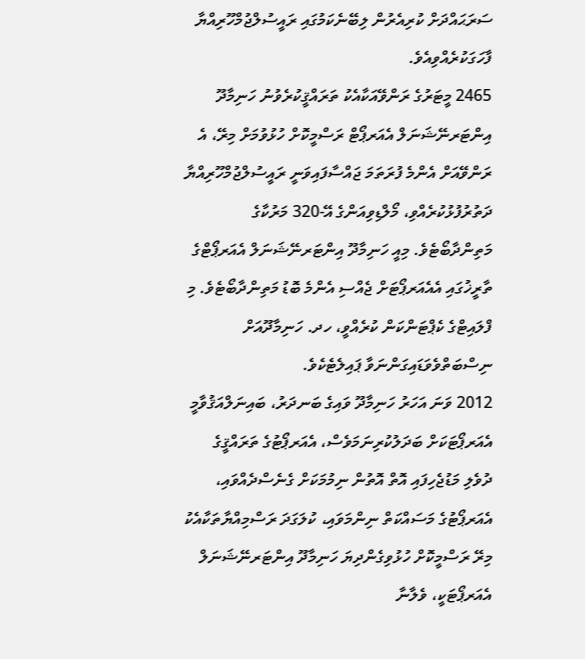ސަރަޙައްދަށް ކުރިއެރުން ލިބޭނެކަމުގައި ރައީސުލްޖުމްހޫރިއްޔާ ފާހަގަކުރެއްވިއެވެ.
2465 މީޓަރުގެ ރަންވޭއަކާއެކު ތަރައްޤީކުރެވުނު ހަނިމާދޫ އިންޓަރނޭޝަނަލް އެއަރޕޯޓް ރަސްމީކޮށް ހުޅުވުމަށް މިރޭ، އެ ރަންވޭއަށް އެންމެ ފުރަތަމަ ޖައްސާފައިވަނީ ރައީސުލްޖުމްހޫރިއްޔާ ދަތުރުފުޅުކުރެއްވި، މޯލްޑިވިއަންގެ އޭ-320 މަރުކާގެ މަތިންދާބޯޓެވެ. މިއީ ހަނިމާދޫ އިންޓަރނޭޝަނަލް އެއަރޕޯޓްގެ ތާރީޚުގައި އެއެއަރޕޯޓަށް ޖެއްސި އެންމެ ބޮޑު މަތިންދާބޯޓެވެ. މި ފްލައިޓްގެ ކެޕްޓަންކަން ކުރެއްވީ، ހދ. ހަނިމާދޫއަށް ނިސްބަތްވެވަޑައިގަންނަވާ ޕައިލެޓެކެވެ.
2012 ވަނަ އަހަރު ހަނިމާދޫ ވައިގެ ބަނދަރު، ބައިނަލްއަޤުވާމީ އެއަރޕޯޓަކަށް ބަދަލުކުރިނަމަވެސް، އެއަރޕޯޓުގެ ތަރައްޤީގެ ދުވެލި މަޑުޖެހިފައި އޮތް އޮތުން ނިމުމަކަށް ގެނެސްދެއްވައި، އެއަރޕޯޓުގެ މަސައްކަތް ނިންމަވައި، ކުލަގަދަ ރަސްމިއްޔާތަކާއެކު މިރޭ ރަސްމީކޮށް ހުޅުވިގެންދިޔަ ހަނިމާދޫ އިންޓަރނޭޝަނަލް އެއަރޕޯޓަކީ، ވެލާނާ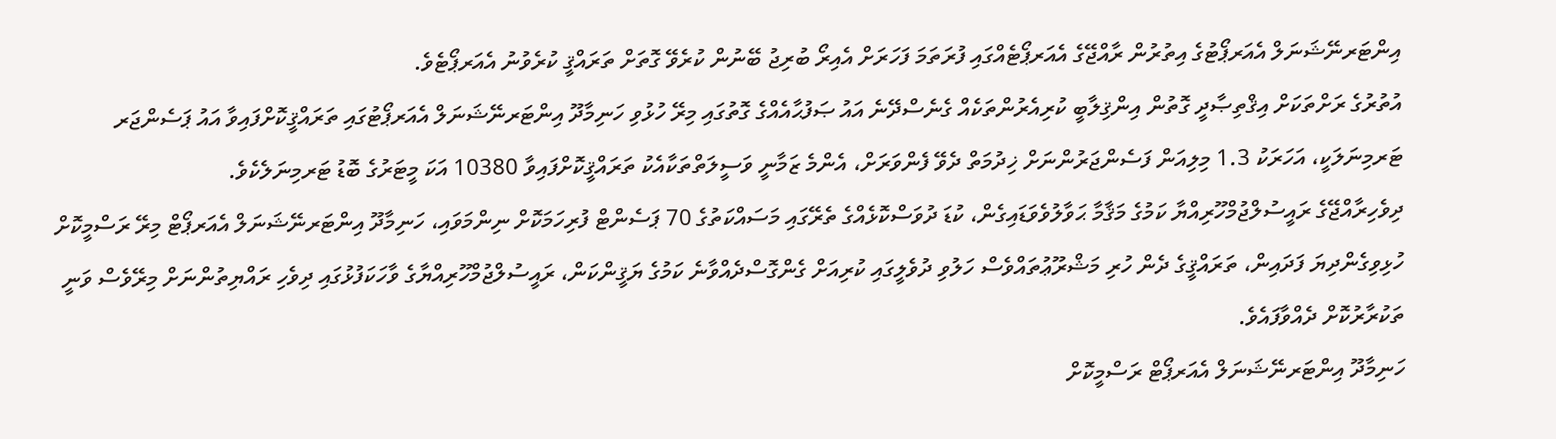އިންޓަރނޭޝަނަލް އެއަރޕޯޓުގެ އިތުރުން ރާއްޖޭގެ އެއަރޕޯޓެއްގައި ފުރަތަމަ ފަހަރަށް އެއިރޯ ބުރިޖު ބޭނުން ކުރެވޭ ގޮތަށް ތަރައްޤީ ކުރެވުނު އެއަރޕޯޓެވެ.
އުތުރުގެ ރަށްތަކަށް އިޤްތިޞާދީ ގޮތުން އިންޤިލާބީ ކުރިއެރުންތަކެއް ގެނެސްދޭނެ އައު ޞަފުޙާއެއްގެ ގޮތުގައި މިރޭ ހުޅުވި ހަނިމާދޫ އިންޓަރނޭޝަނަލް އެއަރޕޯޓުގައި ތަރައްޤީކޮށްފައިވާ އައު ޕަސެންޖަރ ޓަރމިނަލަކީ، އަހަރަކު 1.3 މިލިއަން ފަސެންޖަރުންނަށް ޚިދުމަތް ދެވޭ ފެންވަރަށް، އެންމެ ޒަމާނީ ވަސީލަތްތަކާއެކު ތަރައްޤީކޮށްފައިވާ 10380 އަކަ މީޓަރުގެ ބޮޑު ޓަރމިނަލެކެވެ.
ދިވެހިރާއްޖޭގެ ރައީސުލްޖުމްހޫރިއްޔާ ކަމުގެ މަޤާމާ ޙަވާލުވެވަޑައިގެން، ކުޑަ ދުވަސްކޮޅެއްގެ ތެރޭގައި މަސައްކަތުގެ 70 ޕަސެންޓް ފުރިހަމަކޮށް ނިންމަވައި، ހަނިމާދޫ އިންޓަރނޭޝަނަލް އެއަރޕޯޓް މިރޭ ރަސްމީކޮށް ހުޅިވިގެންދިޔަ ފަދައިން، ތަރައްޤީގެ ދެން ހުރި މަޝްރޫޢުތައްވެސް ހަލުވި ދުވެލީގައި ކުރިއަށް ގެންގޮސްދެއްވާނެ ކަމުގެ ޔަޤީންކަން، ރައީސުލްޖުމްހޫރިއްޔާގެ ވާހަކަފުޅުގައި ދިވެހި ރައްޔިތުންނަށް މިރޭވެސް ވަނީ ތަކުރާރުކޮށް ދެއްވާފައެވެ.
ހަނިމާދޫ އިންޓަރނޭޝަނަލް އެއަރޕޯޓް ރަސްމީކޮށް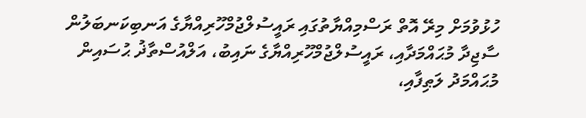ހުޅުވުމަށް މިރޭ އޮތް ރަސްމިއްޔާތުގައި ރައީސުލްޖުމްހޫރިއްޔާގެ އަނބިކަނބަލުން ސާޖިދާ މުޙައްމަދާއި، ރައީސުލްޖުމްހޫރިއްޔާގެ ނައިބު، އަލްއުސްތާޛު ޙުސައިން މުޙައްމަދު ލަޠިފާއި،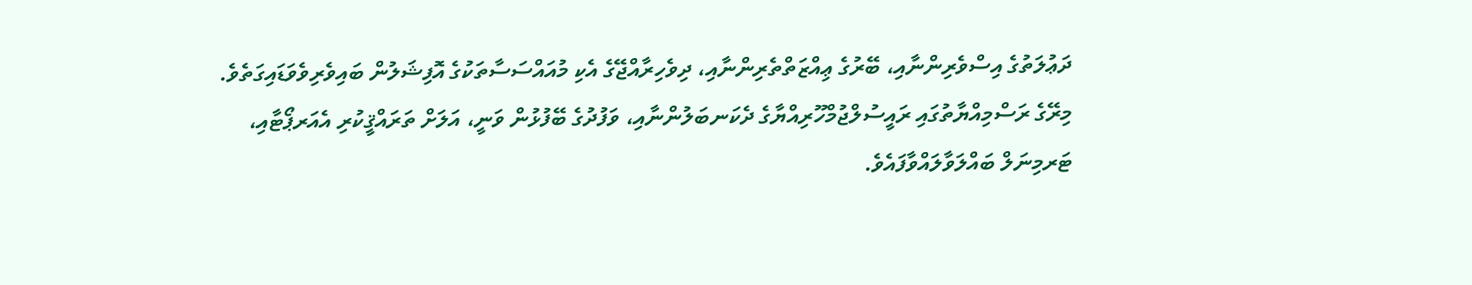ދަޢުލަތުގެ އިސްވެރިންނާއި، ބޭރުގެ ޢިއްޒަތްތެރިންނާއި، ދިވެހިރާއްޖޭގެ އެކި މުއައްސަސާތަކުގެ އޮފިޝަލުން ބައިވެރިވެވަޑައިގަތެވެ. މިރޭގެ ރަސްމިއްޔާތުގައި ރައީސުލްޖުމްހޫރިއްޔާގެ ދެކަނބަލުންނާއި، ވަފުދުގެ ބޭފުޅުން ވަނީ، އަލަށް ތަރައްޤީކުރި އެއަރޕޯޓާއި، ޓަރމިނަލް ބައްލަވާލައްވާފައެވެ.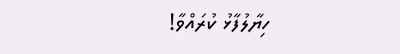ހިޔާލުފާޅު ކުރައްވާ!